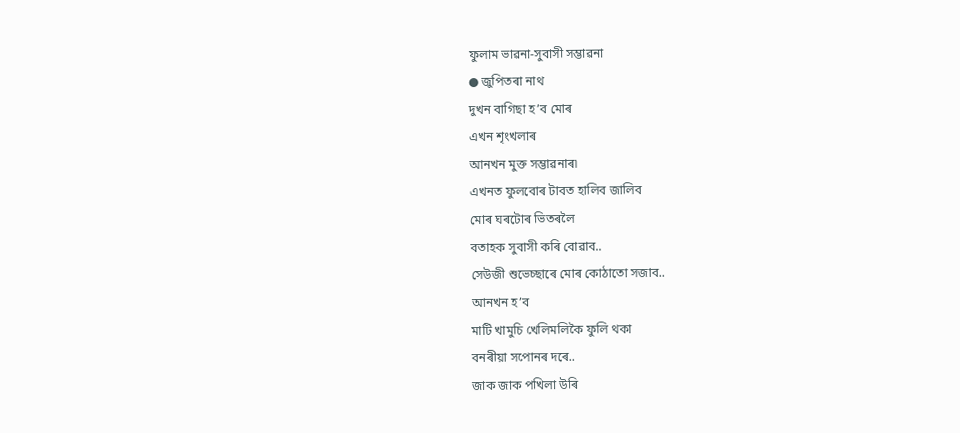ফুলাম ভাৱনা-সুবাসী সম্ভাৱনা
● জুপিতৰা নাথ
দুখন বাগিছা হ’ব মোৰ
এখন শৃংখলাৰ
আনখন মুক্ত সম্ভাৱনাৰ৷
এখনত ফুলবোৰ টাবত হালিব জালিব
মোৰ ঘৰটোৰ ভিতৰলৈ
বতাহক সুবাসী কৰি বোৱাব..
সেউজী শুভেচ্ছাৰে মোৰ কোঠাতো সজাব..
আনখন হ’ব
মাটি খামুচি খেলিমলিকৈ ফুলি থকা
বনৰীয়া সপোনৰ দৰে..
জাক জাক পখিলা উৰি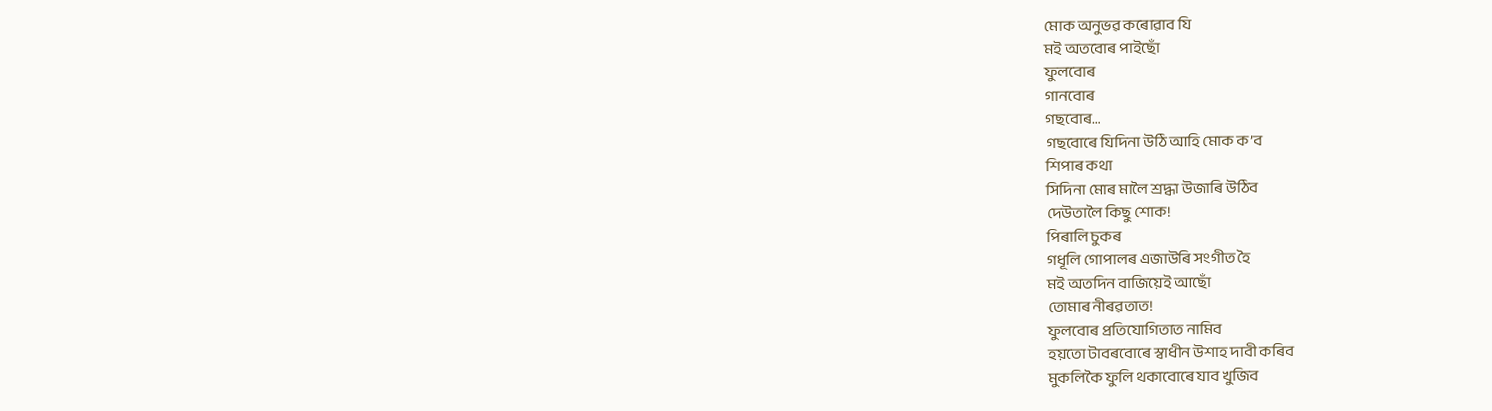মোক অনুভৱ কৰোৱাব যি
মই অতবোৰ পাইছোঁ
ফুলবোৰ
গানবোৰ
গছবোৰ…
গছবোৰে যিদিনা উঠি আহি মোক ক’ব
শিপাৰ কথা
সিদিনা মোৰ মালৈ শ্ৰদ্ধা উজাৰি উঠিব
দেউতালৈ কিছু শোক!
পিৰালি চুকৰ
গধূলি গোপালৰ এজাউৰি সংগীত হৈ
মই অতদিন বাজিয়েই আছোঁ
তোমাৰ নীৰৱতাত!
ফুলবোৰ প্ৰতিযোগিতাত নামিব
হয়তো টাবৰবোৰে স্বাধীন উশাহ দাবী কৰিব
মুকলিকৈ ফুলি থকাবোৰে যাব খুজিব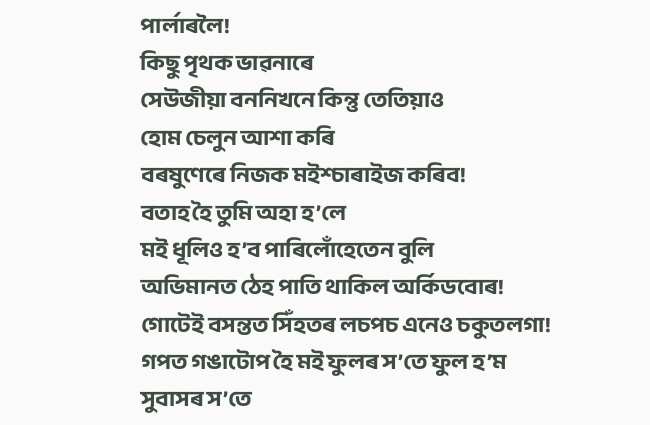পাৰ্লাৰলৈ!
কিছু পৃথক ভাৱনাৰে
সেউজীয়া বননিখনে কিন্তু তেতিয়াও
হোম চেলুন আশা কৰি
বৰষুণেৰে নিজক মইশ্চাৰাইজ কৰিব!
বতাহ হৈ তুমি অহা হ’লে
মই ধূলিও হ’ব পাৰিলোঁহেতেন বুলি
অভিমানত ঠেহ পাতি থাকিল অৰ্কিডবোৰ!
গোটেই বসন্তত সিঁহতৰ লচপচ এনেও চকুতলগা!
গপত গঙাটোপ হৈ মই ফুলৰ স’তে ফুল হ’ম
সুবাসৰ স’তে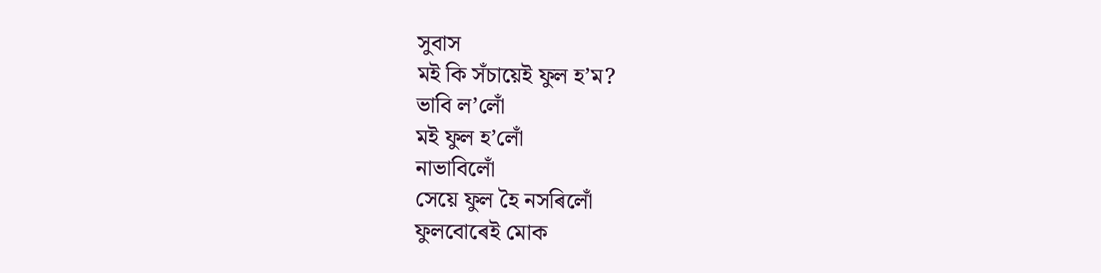সুবাস
মই কি সঁচায়েই ফুল হ’ম?
ভাবি ল’লোঁ
মই ফুল হ’লোঁ
নাভাবিলোঁ
সেয়ে ফুল হৈ নসৰিলোঁ
ফুলবোৰেই মোক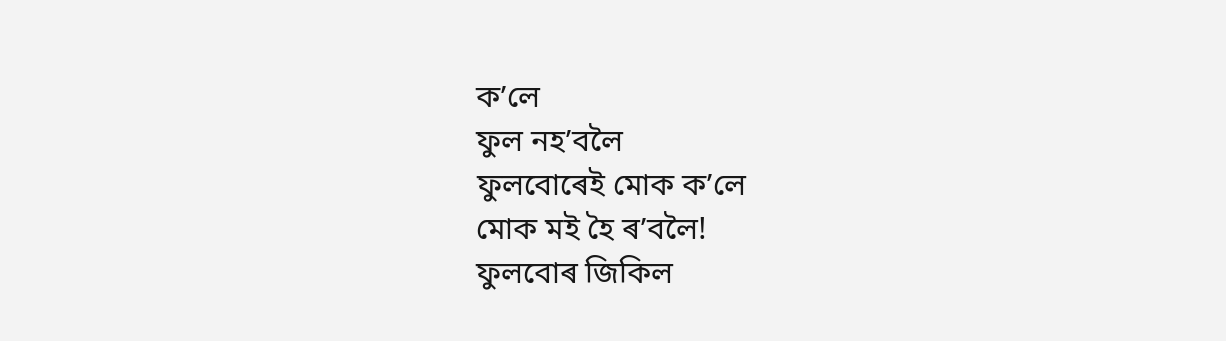ক’লে
ফুল নহ’বলৈ
ফুলবোৰেই মোক ক’লে
মোক মই হৈ ৰ’বলৈ!
ফুলবোৰ জিকিল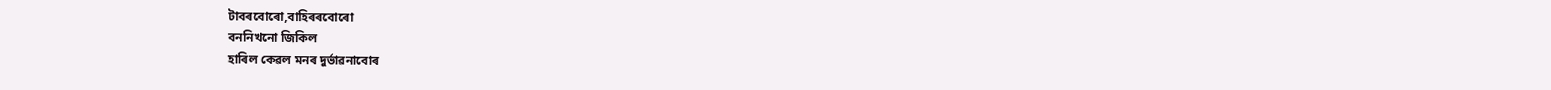টাবৰবোৰো,বাহিৰৰবোৰো
বননিখনো জিকিল
হাৰিল কেৱল মনৰ দুৰ্ভাৱনাবোৰ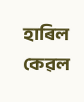হাৰিল কেৱল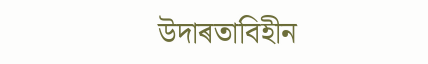উদাৰতাবিহীন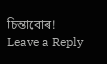চিন্তাবোৰ!
Leave a Reply